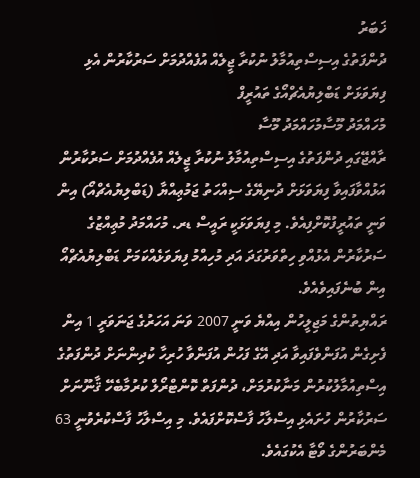ޚަބަރު
ދުންފަތުގެ އިސިސްތިއުމާލު ނުކުރާ ޖީލެއް އުފެއްދުމަށް ސަރުކާރުން އެޅި ފިޔަވަޅަށް ޑަބްލިޔުއެޗްއޯގެ ތައުރީފް
މުހައްމަދު މޫސާމުހައްމަދު މޫސާ
ރާއްޖޭގައި ދުންފަތުގެ އިސިސްތިއުމާލު ނުކުރާ ޖީލެއް އުފެއްދުމަށް ސަރުކާރުން އަޅުއްވާފައިވާ ފިޔަވަޅަށް ދުނިޔޭގެ ސިއްހަތު ޖަމުޢިއްޔާ (ޑަބްލިޔުއެޗްއޯ) އިން ވަނީ ތައުރީފުކޮށްފިއެވެ. މި ފިޔަވަޅަކީ ރައީސް ޑރ. މުހައްމަދު މުޢިއްޒުގެ ސަރުކާރުން އެޅުއްވި ހިތްވަރުގަދަ އަދި މުހިއްމު ފިޔަވަޅެއްކަމަށް ޑަބްލިޔުއެޗްއޯ އިން ބުނެފައިވެއެވެ.
ރައްޔިތުންގެ މަޖިލީހުން އިއްޔެ ވަނީ 2007 ވަނަ އަހަރުގެ ޖަނަވަރީ 1 އިން ފެށިގެން އުފަންވެފައިވާ އަދި އޭގެ ފަހުން އުފަންވާ ހުރިހާ ކުދިންނަށް ދުންފަތުގެ އިސްތިއުމާލުކުރުން މަނާކުރުމަށް، ދުންފަތް ކޮންޓްރޯލް ކުރުމާބެހޭ ޤާނޫނަށް ސަރުކާރުން ހުށައެޅި އިސްލާހު ފާސްކޮށްފައެވެ. މި އިސްލާހު ފާސްކުރެވުނީ 63 މެންބަރުންގެ ވޯޓާ އެކުގައެވެ.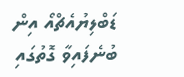ޑަބްލިޔުއެޗްއޯ އިން ބުނެފައިވާ ގޮތުގައި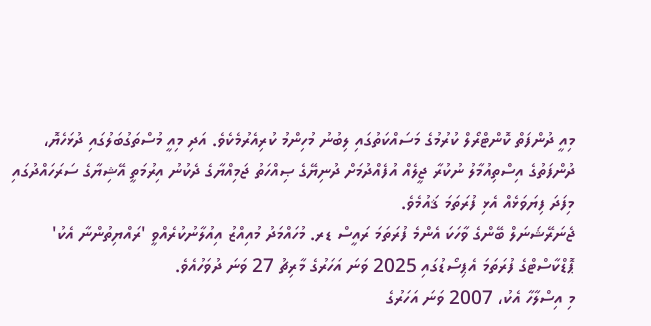މިއީ ދުންފަތް ކޮންޓްރޯލް ކުރުމުގެ މަސައްކަތުގައި ލިބުނު މުހިންމު ކުރިއެރުމެކެވެ. އަދި މިއީ މުސްތަގުބަލުގައި ދުޅަހެޔޮ، ދުންފަތުގެ އިސްތިއުމާލު ނުކުރާ ޖީލެއް އުފެއްދުމަށް ދުނިޔޭގެ ޞިއްހަތު ޖަމިއްޔާގެ ދެކުނު އިރުމަތީ އޭޝިޔާގެ ސަރަހައްދުގައި މިފަދަ ފިޔަވަޅެއް އެޅި ފުރަތަމަ ޤައުމެވެ.
ޖެނަރޭޝަނަލް ބޭންގެ ވާހަކަ އެންމެ ފުރަތަމަ ރައީސް ޑރ. މުހައްމަދު މުއިއްޒު އިއުލާނުކުރެއްވީ 'ރައްޔިތުންނާ އެކު' ޕޮޑްކާސްޓްގެ ފުރަތަމަ އެޕިސޯޑުގައި 2025 ވަނަ އަހަރުގެ މާރިޗު 27 ވަނަ ދުވަހުއެވެ.
މި އިސްލާހާ އެކު، 2007 ވަނަ އަހަރުގެ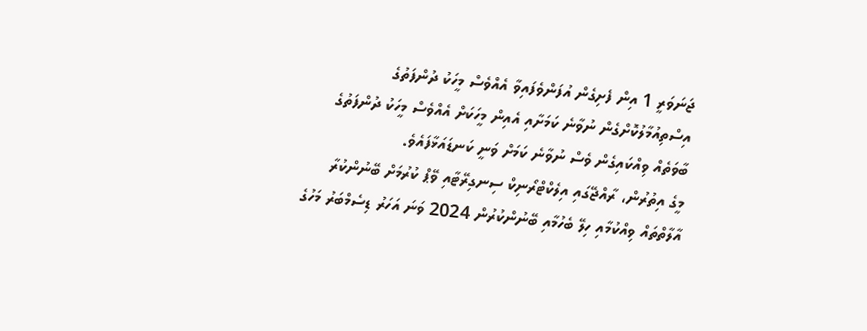ޖަނަވަރީ 1 އިން ފެށިގެން އުފަންވެފައިވާ އެއްވެސް މީހަކު ދުންފަތުގެ އިސްތިއުމާލުކޮށްގެން ނުވާނެ ކަމަށާއި އެއިން މީހަކަށް އެއްވެސް މީހަކު ދުންފަތުގެ ބާވަތެއް ވިއްކައިގެން ވެސް ނުވާނެ ކަމަށް ވަނީ ކަނޑައަޅާފައެވެ.
މީގެ އިތުރުން، ރާއްޖޭގައި އިލެކްޓްރޯނިކް ސިނގިރޭޓާއި ވޭޕް ކުރުމަށް ބޭނުންކުރާ އާލާތްތައް ވިއްކުމާއި ހިލޭ ބެހުމާއި ބޭނުންކުރުން 2024 ވަނަ އަހަރު ޑިސެމްބަރު މަހުގެ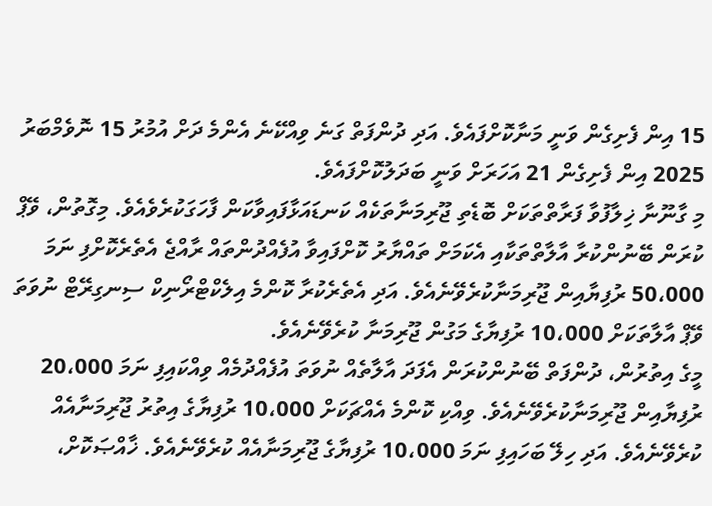15 އިން ފެށިގެން ވަނީ މަނާކޮށްފައެވެ. އަދި ދުންފަތް ގަނެ ވިއްކޭނެ އެންމެ ދަށް އުމުރު 15 ނޮވެމްބަރު 2025 އިން ފެށިގެން 21 އަހަރަށް ވަނީ ބަދަލުކޮށްފައެވެ.
މި ގާނޫނާ ޚިލާފުވާ ފަރާތްތަކަށް ބޮޑެތި ޖޫރިމަނާތަކެއް ކަނޑައަޅާފައިވާކަން ފާހަގަކުރެވެއެވެ. މިގޮތުން، ވޭޕް ކުރަން ބޭނުންކުރާ އާލާތްތަކާއި އެކަމަށް ތައްޔާރު ކޮށްފައިވާ އުފެއްދުންތައް ރާއްޖެ އެތެރެކޮށްފި ނަމަ 50،000 ރުފިޔާއިން ޖޫރިމަނާކުރެވޭނެއެވެ. އަދި އެތެރެކުރާ ކޮންމެ އިލެކްޓްރޯނިކް ސިނގިރޭޓް ނުވަތަ ވޭޕް އާލާތަކަށް 10،000 ރުފިޔާގެ މަގުން ޖޫރިމަނާ ކުރެވޭނެއެވެ.
މީގެ އިތުރުން، ދުންފަތް ބޭނުންކުރަން އެފަދަ އާލާތެއް ނުވަތަ އުފެއްދުމެއް ވިއްކައިފި ނަމަ 20،000 ރުފިޔާއިން ޖޫރިމަނާކުރެވޭނެއެވެ. ވިއްކި ކޮންމެ އެއްޗަކަށް 10،000 ރުފިޔާގެ އިތުރު ޖޫރިމަނާއެއް ކުރެވޭނެއެވެ. އަދި ހިލޭ ބަހައިފި ނަމަ 10،000 ރުފިޔާގެ ޖޫރިމަނާއެއް ކުރެވޭނެއެވެ. ޚާއްޞަކޮށް،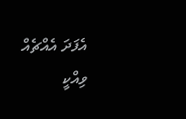އެފަދަ އެއްޗެއް ވިއްކީ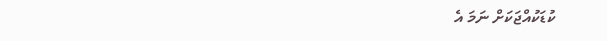ކުޑަކުއްޖަކަށް ނަމަ އެ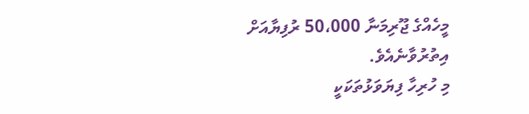މީހެއްގެ ޖޫރިމަނާ 50،000 ރުފިޔާއަށް އިތުރުވާނެއެވެ.
މި ހުރިހާ ފިޔަވަޅުތަކަކީ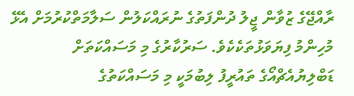ރާއްޖޭގެ ޒުވާން ޖީލު ދުންފަތުގެ ނުރައްކަލުން ސަލާމަތްކުރުމަށް އެޅޭ މުހިންމު ފިޔަވަޅުތަކެކެވެ. ސަރުކާރުގެ މި މަސައްކަތަށް ޑަބްލިޔުއެޗްއޯގެ ތައުރީފު ލިބުމަކީ މި މަސައްކަތުގެ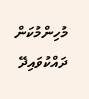މުހިންމުކަން ދައްކުވައިދޭ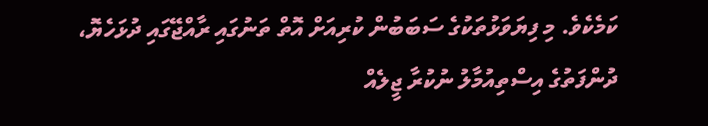ކަމެކެވެ. މި ފިޔަވަޅުތަކުގެ ސަބަބުން ކުރިއަށް އޮތް ތަނުގައި ރާއްޖޭގައި ދުޅަހެޔޮ، ދުންފަތުގެ އިސްތިއުމާލު ނުކުރާ ޖީލެއް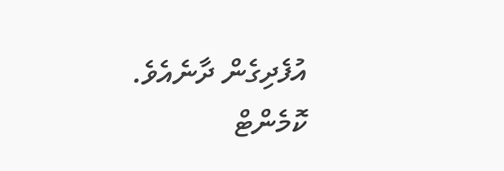އުފެދިގެން ދާނެއެވެ.
ކޮމެންޓް